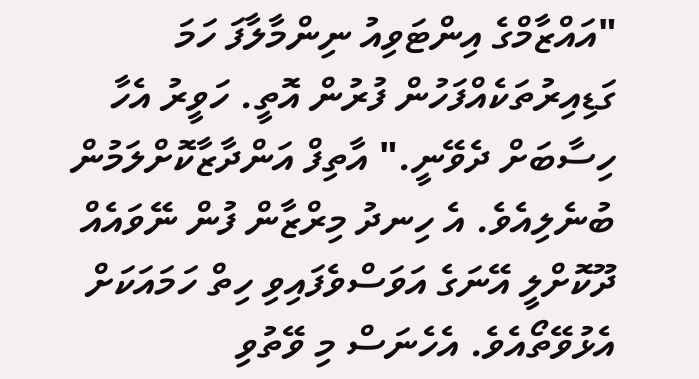"އައްޒާމްގެ އިންޓަވިއު ނިންމާލާފަ ހަމަ ގަޑިއިރުތަކެއްފަހުން ފުރުން އޮތީ. ހަވީރު އެހާ ހިސާބަށް ދެވޭނީ." އާތިފް އަންދާޒާކޮށްލަމުން ބުނެލިއެވެ. އެ ހިނދު މިރްޒާން ފުން ނޭވައެއް ދޫކޮށްލީ އޭނަގެ އަވަސްވެފައިވި ހިތް ހަމައަކަށް އެޅުވޭތޯއެވެ. އެހެނަސް މި ވޭތުވި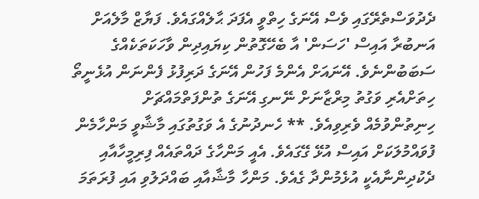ދެދުވަސްތެރޭގައި ވެސް އޭނަގެ ހިތްވީ އެފަދަ ޙާލެއްގައެވެ. ފަޔާޒް މާލެއަށް އަނބުރާ އައިސް 'ހަސަން' އާ ބެހޭގޮތުން ކިޔައިދިން ވާހަކަތަކެއްގެ ސަބަބުންނެވެ. އޭނައަށް އެންމެ ފަހުން އޭނަގެ ދަރިފުޅު ފެންނަން އުޅެނީތޯ ހިތަށްއެރި ވަގުތު މިރްޒާނަށް ނޭނގި އޭނަގެ ތުންފަތްމައްޗަށް ހިނިތުންވުމެއް ވެރިވިއެވެ. ** ހެނދުނުގެ އެ ވަގުތުގައި މާޝާވީ މަންހާމެން ފުވައްމުލަކަށް އައިސް އުޅޭ ގޭގައެވެ. އެއީ މަންހާގެ ދައްތައެއް ފިރިމީހާއާއި ދެކުދިންނާއެކީ އުޅެމުންދާ ގެއެވެ. މަންހާ މާޝާއާއި ބައްދަލުވި އައި ފުރަތަމަ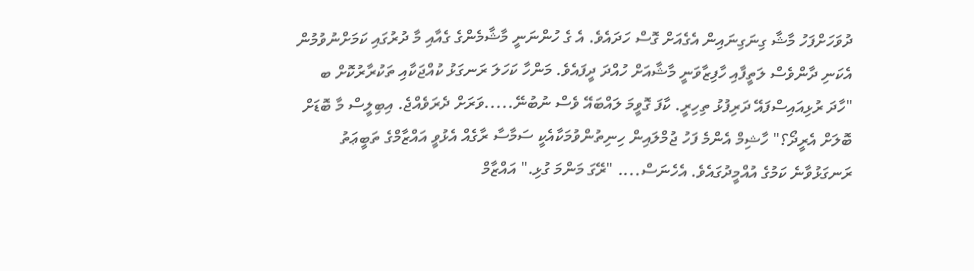ދުވަހަށްފަހު މާޝާ ގިނަގިނައިން އެގެއަށް ގޮސް ހަދައެވެ. އެ ގެ ހުންނަނީ މާޝާމެންގެ ގެއާއި މާ ދުރުގައި ކަމަށްނުވުމުން އެކަނި ދާންވެސް ލަތީފާއި ހާފިޒާވަނީ މާޝާއަށް ހުއްދަ ދީފައެވެ. މަންހާ ކަހަލަ ރަނގަޅު ކުއްޖަކާއި ތަކުރާރުކޮށް ބ
"ހާދަ ރުޅިއައިސްފައޭ ދަރިފުޅު ތިހިރީ. ކާފަ ގޮވީމަ ލައްބައޭ ވެސް ނުބުނޭ.....ވަރަށް ދެރަވެއްޖެ. އިބިލީސް މާ ބޮޑަށް ބޮލަށް އެރީދޯ؟" ހާޝިމް އެންމެ ފަހު ޖުމްލައިން ހިނިތުންވުމަކާއެކީ ސަމާސާ ރާގެއް އެޅުވީ އައްޒާމްގެ ތަބީޢަތު ރަނގަޅުވާނެ ކަމުގެ އުއްމީދުގައެވެ. އެހެނަސް.... "ރޭގަ މަންމަ ގުޅި." އައްޒާމް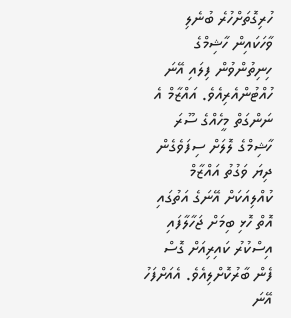ހުރިގޮތަށްހުރެ ބުނެލި ވާހަކައިން ހާޝިމްގެ ހިނިތުންވުން ފިލައި އޭނަ ހުއްޓުންއެރިއެވެ. އައްޒާމް އެ ނަންގަތް މީހެއްގެ ސޫރަ ހާޝިމްގެ ލޮލަށް ސިފަވެގެން ދިޔަ ވަގުތު އައްޒާމް ކުއްލިއަކަށް އޭނަގެ އަތުގައި އޮތް ހޮޅި ބިމަށް ޖަހާލާފައި އިސްކުރު ކައިރިއަށް ގޮސް ފެން ބާރުކޮށްލިއެވެ. އެއަށްފަހު އޭނަ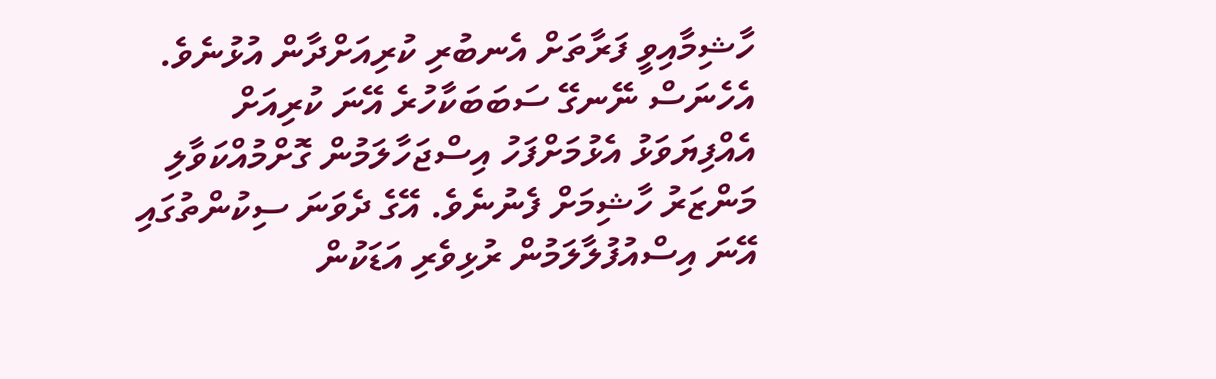ހާޝިމާއިވީ ފަރާތަށް އެނބުރި ކުރިއަށްދާން އުޅުނެވެ. އެހެނަސް ނޭނގޭ ސަބަބަކާހުރެ އޭނަ ކުރިއަށް އެއްފިޔަވަޅު އެޅުމަށްފަހު އިސްޖަހާލަމުން ގޮށްމުއްކަވާލި މަންޒަރު ހާޝިމަށް ފެނުނެވެ. އޭގެ ދެވަނަ ސިކުންތުގައި އޭނަ އިސްއުފުލާލަމުން ރުޅިވެރި އަޑަކުން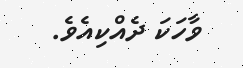ވާހަކަ ދެއްކިއެވެ.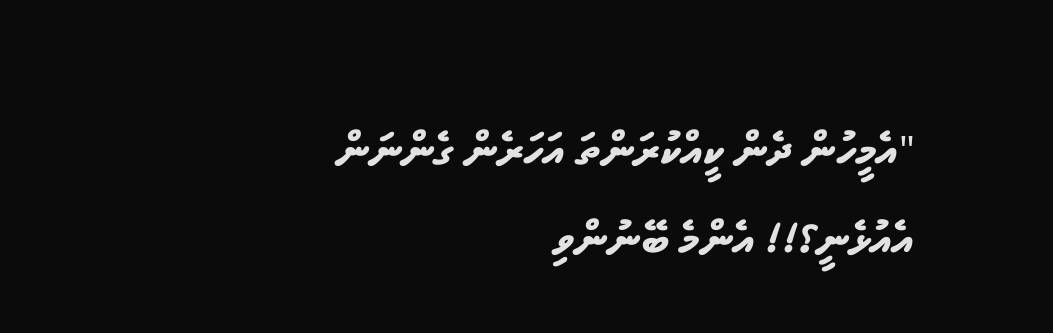"އެމީހުން ދެން ކީއްކުރަންތަ އަހަރެން ގެންނަން އެއުޅެނީ؟!! އެންމެ ބޭނުންވި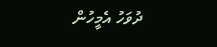ދުވަހު އެމީހުން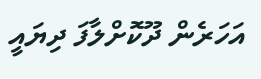އަހަރެން ދޫކޮށްލާފަ ދިޔައީ